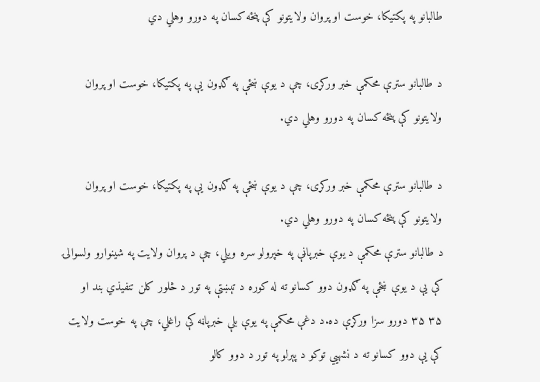طالبانو په پکتیکا، خوست او پروان ولایتونو کې پنځه کسان په دورو وهلي دي

د طالبانو سترې محکمې خبر ورکړی، چې د یوې ښځې په ګډون یې په پکتیکا، خوست او پروان ولایتونو کې پنځه کسان په دورو وهلي دي.

د طالبانو سترې محکمې خبر ورکړی، چې د یوې ښځې په ګډون یې په پکتیکا، خوست او پروان ولایتونو کې پنځه کسان په دورو وهلي دي.
د طالبانو سترې محکمې د یوې خبرپاڼې په خپرولو سره ویلي، چې د پروان ولایت په شینوارو ولسوالۍ کې یې د یوې ښځې په ګډون دوو کسانو ته له کوره د تېښتې په تور د څلور کلن تنفیذي بند او ۳۵ ۳۵ دورو سزا ورکړې ده.د دغې محکمې په یوې بلې خبرپاڼه کې راغلي، چې په خوست ولایت کې یې دوو کسانو ته د نشهيي توکو د پېرلو په تور د دوو کالو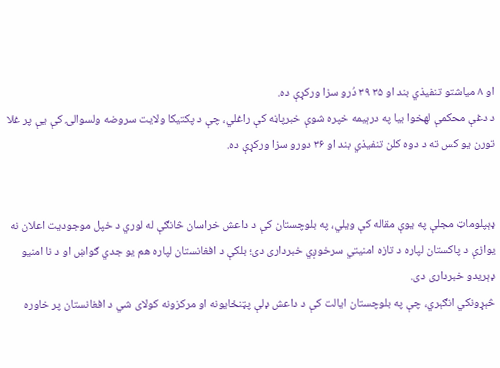او ۸ میاشتو تنفيذي بند او ۳۵ ۳۹ دُرو سزا ورکړې ده.
د دغې محکمې لهخوا بیا په درېیمه خپره شوې خبرپاڼه کې راغلي، چې د پکتیکا ولایت سروضه ولسوالۍ کې یې پر غلا تورن یو کس ته د دوه کلن تنفيذي بند او ۳۶ دورو سزا ورکړې ده.


ډېپلوماټ مجلې په یوې مقاله کې ویلي، په بلوچستان کې د داعش خراسان څانګې له لوري د خپل موجودیت اعلان نه یوازې د پاکستان لپاره د تازه امنیتي سرخوږي خبرداری دی؛ بلکې د افغانستان لپاره هم یو جدي ګواښ او د نا امنیو ډېریدو خبرداری دی.
څېړونکي انګېري، چې په بلوچستان ایالت کې د داعش ډلې پټنځایونه او مرکزونه کولای شي د افغانستان پر خاوره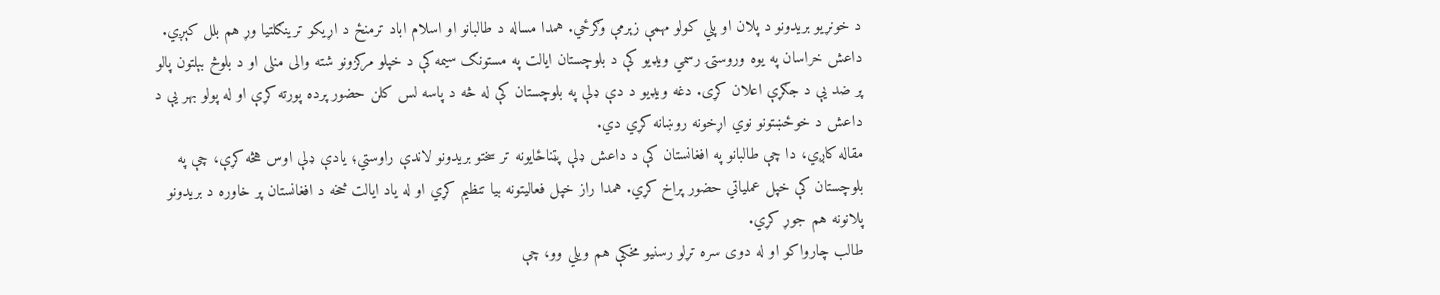د خونړیو بریدونو د پلان او پلي کولو مهمې زېرمې وګرځي. همدا مساله د طالبانو او اسلام اباد ترمنځ د اړیکو ترینګلتیا وړ هم بلل کېږي.
داعش خراسان په یوه وروستۍ رسمي ویډیو کې د بلوچستان ایالت په مستونګ سیمه کې د خپلو مرکزونو شته والی منلی او د بلوڅ بېلتون پالو پر ضد یې د جګړې اعلان کړی. دغه ویډیو د دې ډلې په بلوچستان کې له څه د پاسه لس کلن حضور پرده پورته کړې او له پولو بهر یې د داعش د خوځښتونو نوي اړخونه روښانه کړي دي.
مقاله کاږي، دا چې طالبانو په افغانستان کې د داعش ډلې پټناځایونه تر سختو بریدونو لاندې راوستي؛ یادې ډلې اوس هڅه کړې، چې په بلوچستان کې خپل عملیاتي حضور پراخ کړي. همدا راز خپل فعالیتونه بیا تنظیم کړي او له یاد ایالت څخه د افغانستان پر خاوره د بریدونو پلانونه هم جوړ کړي.
طالب چارواکو او له دوی سره تړلو رسنیو مخکې هم ویلي وو، چې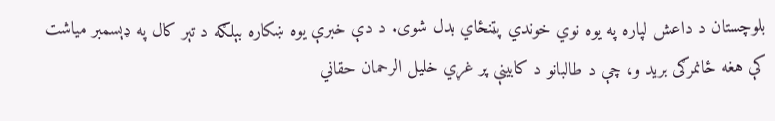بلوچستان د داعش لپاره په یوه نوي خوندي پټنځاي بدل شوی. د دې خبرې یوه ښکاره بېلګه د تېر کال په ډېسمبر میاشت کې هغه ځانمرګی برید و، چې د طالبانو د کابینې پر غړي خلیل الرحمان حقاني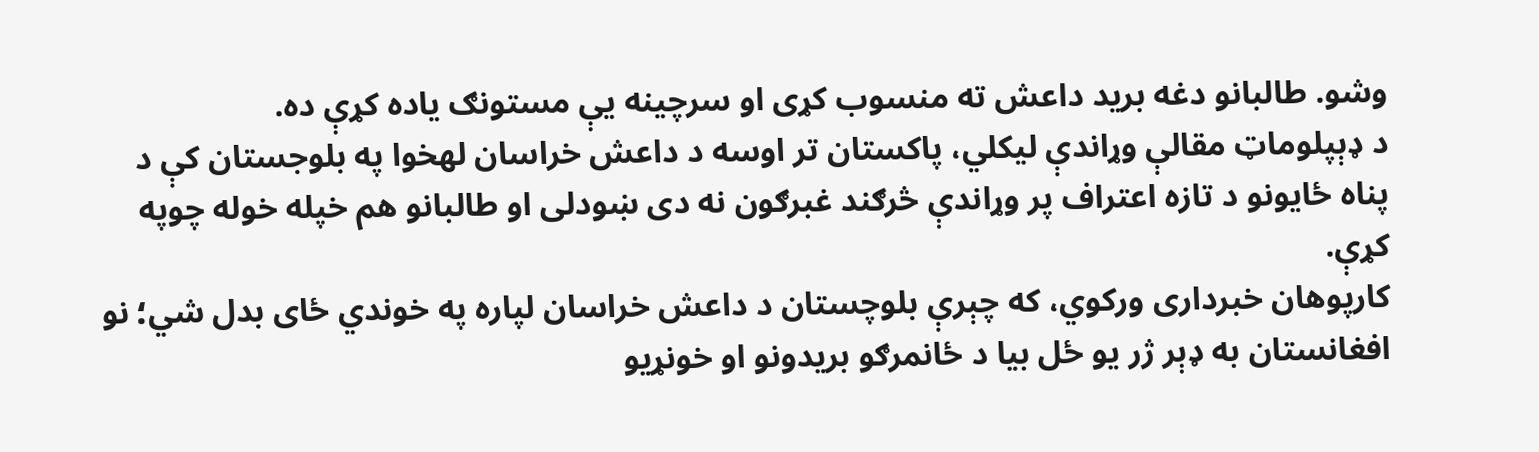وشو. طالبانو دغه برید داعش ته منسوب کړی او سرچینه یې مستونګ یاده کړې ده.
د ډېپلوماټ مقالې وړاندې لیکلي، پاکستان تر اوسه د داعش خراسان لهخوا په بلوجستان کې د پناه ځایونو د تازه اعتراف پر وړاندې څرګند غبرګون نه دی ښودلی او طالبانو هم خپله خوله چوپه کړې.
کارپوهان خبرداری ورکوي، که چېرې بلوچستان د داعش خراسان لپاره په خوندي ځای بدل شي؛ نو افغانستان به ډېر ژر یو ځل بیا د ځانمرګو بریدونو او خونړیو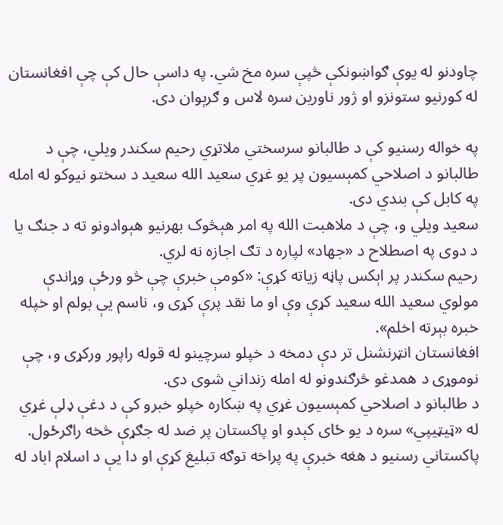چاودنو له یوې ګواښونکې څپې سره مخ شي. په داسې حال کې چې افغانستان له کورنیو ستونزو او ژور ناورین سره لاس و ګرېوان دی.

په خواله رسنیو کې د طالبانو سرسختي ملاتړي رحیم سکندر ویلي، چې د طالبانو د اصلاحي کمېسیون پر یو غړي سعید الله سعید د سختو نیوکو له امله په کابل کې بندي دی.
سعید ویلي و، چې د ملاهبت الله په امر هېڅوک بهرنیو هېوادونو ته د جنګ یا د دوی په اصطلاح د «جهاد» لپاره د تګ اجازه نه لري.
رحیم سکندر پر اېکس پاڼه زیاته کړې: «کومې خبرې چې څو ورځې وړاندې مولوي سعید الله سعید کړې وې او ما نقد پرې کړی و، ناسم یې بولم او خپله خبره بېرته اخلم».
افغانستان انټرنشنل تر دې دمخه د خپلو سرچینو له قوله راپور ورکړی و، چې نوموړی د همدغو څرګندونو له امله زنداني شوی دی.
د طالبانو د اصلاحي کمېسیون غړي په ښکاره خپلو خبرو کې د دغې ډلې غړي له «ټيټيپي» سره د یو ځای کېدو او پاکستان پر ضد له جګړې څخه راګرځول.
پاکستاني رسنیو د هغه خبرې په پراخه توګه تبلیغ کړې او دا یې د اسلام اباد له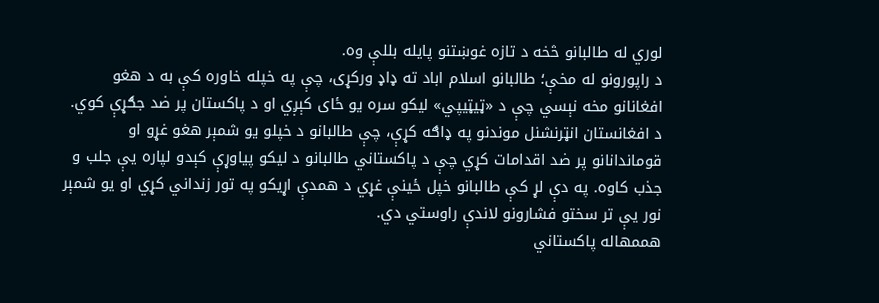لوري له طالبانو څخه د تازه غوښتنو پایله بللې وه.
د راپورونو له مخې؛ طالبانو اسلام اباد ته ډاډ ورکړی، چې په خپله خاوره کې به د هغو افغانانو مخه نېسي چې د «ټيټيپي» لیکو سره یو ځای کېږي او د پاکستان پر ضد جګړې کوي.
د افغانستان انټرنشنل موندنو په ډاګه کړې، چې طالبانو د خپلو یو شمېر هغو غړو او قوماندانانو پر ضد اقدامات کړي چې د پاکستاني طالبانو د لیکو پیاوړې کېدو لپاره یې جلب و جذب کاوه. په دې لړ کې طالبانو خپل ځینې غړي د همدې اړیکو په تور زنداني کړي او یو شمېر نور یې تر سختو فشارونو لاندې راوستي دي.
هممهاله پاکستاني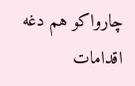چارواکو هم دغه اقدامات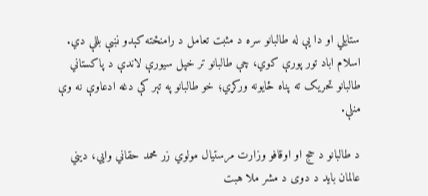ستایلي او دا یې له طالبانو سره د مثبت تعامل د رامنځته کېدو نښې بللې دي.
اسلام اباد تور پورې کوي، چې طالبانو تر خپل سیورې لاندې د پاکستاني طالبانو تحریک ته پناه ځایونه ورکړي؛ خو طالبانو په تېر کې دغه ادعاوې نه وې منلې.

د طالبانو د حج او اوقافو وزارت مرستیال مولوي زر محمد حقاني وايي، دیني عالمان باید د دوی د مشر ملا هبت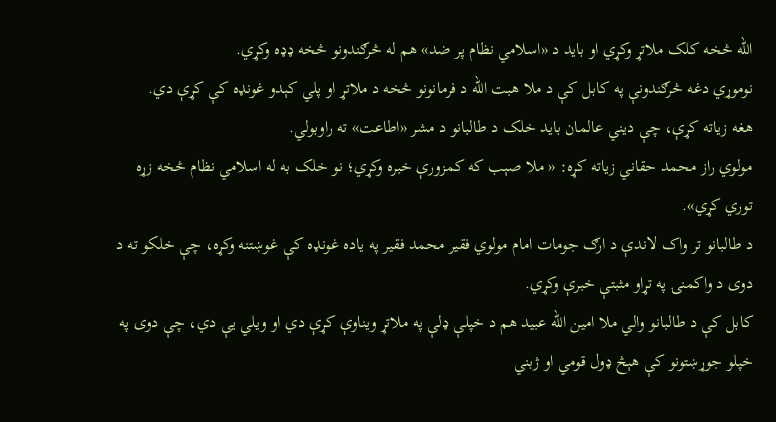الله څخه کلک ملاتړ وکړي او باید د «اسلامي نظام پر ضد» هم له څرګندونو څخه ډډه وکړي.
نوموړي دغه څرګندونې په کابل کې د ملا هبت الله د فرمانونو څخه د ملاتړ او پلي کېدو غونډه کې کړې دي.
هغه زیاته کړې، چې دیني عالمان باید خلک د طالبانو د مشر «اطاعت» ته راوبولي.
مولوي راز محمد حقاني زیاته کړه: « ملا صېب که کمزورې خبره وکړي؛ نو خلک به له اسلامي نظام څخه زړه توري کړي».
د طالبانو تر واک لاندې د ارګ جومات امام مولوي فقیر محمد فقیر په یاده غونډه کې غوښتنه وکړه، چې خلکو ته د دوی د واکمنۍ په تړاو مثبتې خبرې وکړي.
کابل کې د طالبانو والي ملا امین الله عبید هم د خپلې ډلې په ملاتړ ویناوې کړې دي او ویلي یې دي، چې دوی په خپلو جوړښتونو کې هېڅ ډول قومي او ژبني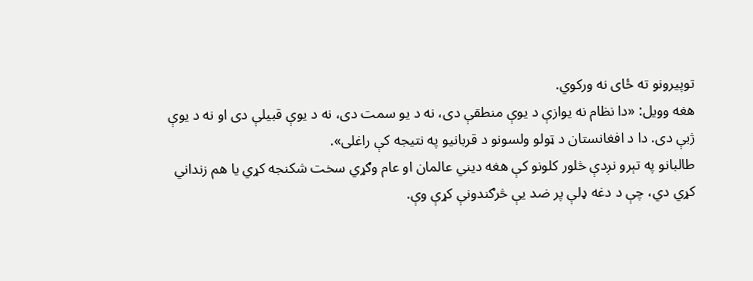توپیرونو ته ځای نه ورکوي.
هغه وویل: «دا نظام نه یوازې د یوې منطقې دی، نه د یو سمت دی، نه د یوې قبیلې دی او نه د یوې ژبې دی. دا د افغانستان د ټولو ولسونو د قربانیو په نتیجه کې راغلی».
طالبانو په تېرو نږدې څلور کلونو کې هغه دیني عالمان او عام وګړي سخت شکنجه کړي یا هم زنداني کړي دي، چې د دغه ډلې پر ضد یې څرګندونې کړې وې.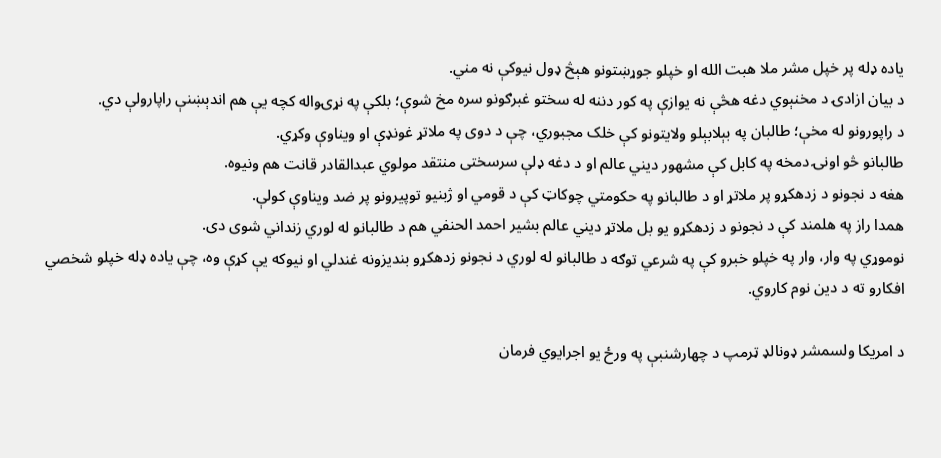یاده ډله پر خپل مشر ملا هبت الله او خپلو جوړښتونو هېڅ ډول نیوکې نه مني.
د بیان ازادۍ د مخنېوي دغه هڅې نه یوازې په کور دننه له سختو غبرګونو سره مخ شوې؛ بلکې په نړۍواله کچه یې هم اندېښنې راپارولې دي.
د راپورونو له مخې؛ طالبان په بېلابېلو ولایتونو کې خلک مجبوري، چې د دوی په ملاتړ غونډې او ویناوې وکړي.
طالبانو څو اونۍ دمخه په کابل کې مشهور دیني عالم او د دغه ډلې سرسختی منتقد مولوي عبدالقادر قانت هم ونیوه.
هغه د نجونو د زدهکړو پر ملاتړ او د طالبانو په حکومتي چوکاټ کې د قومي او ژبنیو توپیرونو پر ضد ویناوې کولې.
همدا راز په هلمند کې د نجونو د زدهکړو یو بل ملاتړ دیني عالم بشیر احمد الحنفي هم د طالبانو له لوري زنداني شوی دی.
نوموړي په وار، وار په خپلو خبرو کې په شرعي توګه د طالبانو له لوري د نجونو زدهکړو بندیزونه غندلي او نیوکه یې کړې وه، چې یاده ډله خپلو شخصي افکارو ته د دین نوم کاروي.

د امريکا ولسمشر ډونالډ ټرمپ د چهارشنبې په ورځ يو اجرايوي فرمان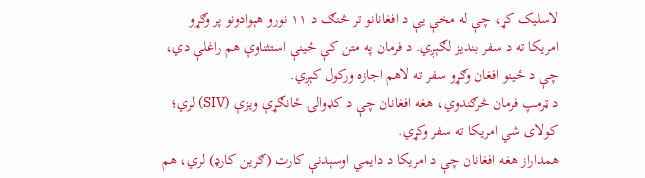لاسليک کړ، چې له مخې يې د افغانانو تر څنګ د ۱۱ نورو هېوادونو پر وګړو امريکا ته د سفر بنديز لګېږي. د فرمان په متن کې ځینې استثناوې هم راغلې دي، چې د ځينو افغان وګړو سفر ته لاهم اجازه ورکول کېږي.
د ټرمپ فرمان څرګندوي، هغه افغانان چې د کډوالۍ ځانګړې ویزې (SIV) لري؛ کولای شي امريکا ته سفر وکړي.
همداراز هغه افغانان چې د امريکا د دايمي اوسېدنې کارت (ګرين کارډ) لري، هم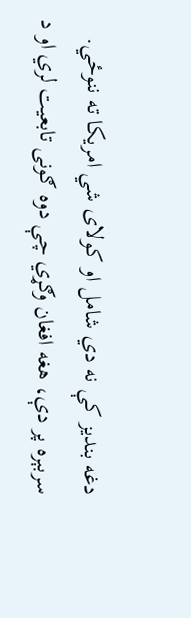دغه بنديز کې نه دي شامل او کولای شي امريکا ته ننوځي.
سربېره پر دې، هغه افغان وګړي چې دوه ګونی تابعيت لري او د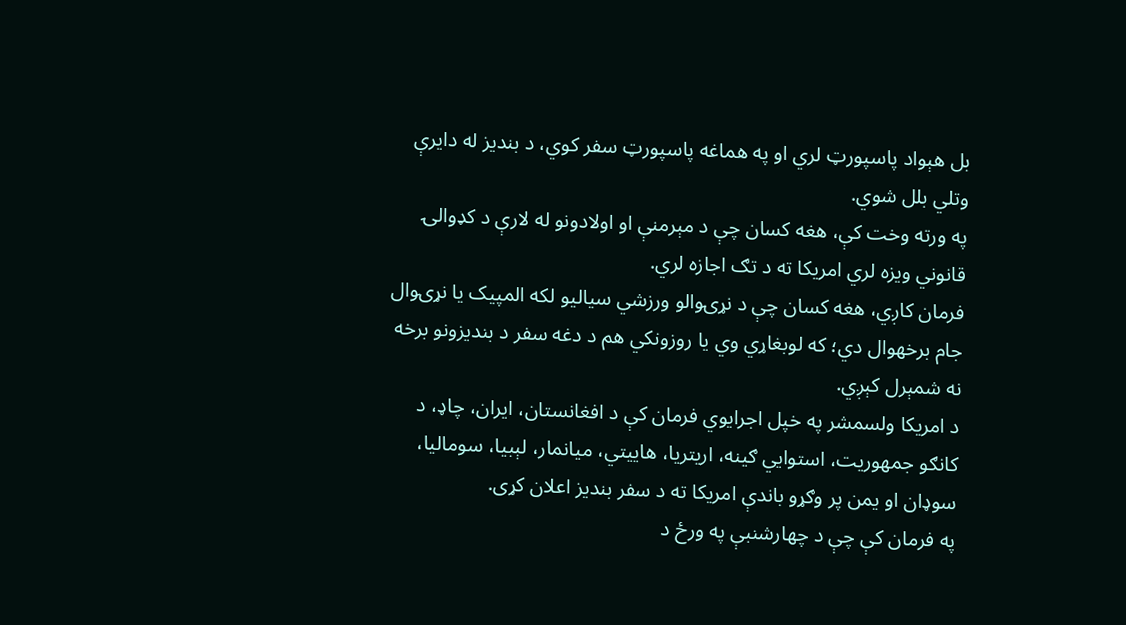بل هېواد پاسپورټ لري او په هماغه پاسپورټ سفر کوي، د بنديز له دايرې وتلي بلل شوي.
په ورته وخت کې، هغه کسان چې د مېرمنې او اولادونو له لارې د کډوالۍ قانوني ويزه لري امریکا ته د تګ اجازه لري.
فرمان کاږي، هغه کسان چې د نړۍوالو ورزشي سياليو لکه المپيک يا نړۍوال جام برخهوال دي؛ که لوبغاړي وي یا روزونکي هم د دغه سفر د بندیزونو برخه نه شمېرل کېږي.
د امریکا ولسمشر په خپل اجرايوي فرمان کې د افغانستان، ايران، چاډ، د کانګو جمهوريت، استوايي ګينه، اريتريا، هاييتي، ميانمار، لېبیا، سوماليا، سوډان او يمن پر وګړو باندې امريکا ته د سفر بندیز اعلان کړی.
په فرمان کې چې د چهارشنبې په ورځ د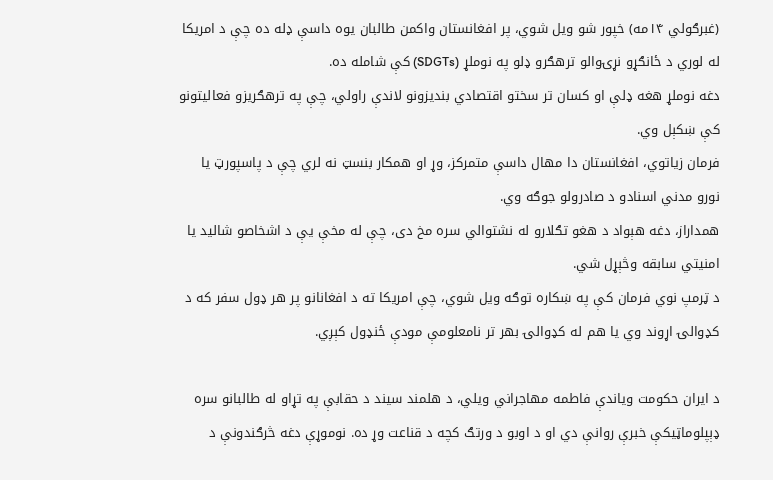(غبرګولي ۱۴مه) خپور شو ويل شوي، پر افغانستان واکمن طالبان یوه داسې ډله ده چې د امریکا له لوري د ځانګړو نړۍوالو ترهګرو ډلو په نوملړ (SDGTs) کې شامله ده.
دغه نوملړ هغه ډلې او کسان تر سختو اقتصادي بندیزونو لاندې راولي، چې په ترهګریزو فعالیتونو کې ښکېل وي.
فرمان زياتوي، افغانستان دا مهال داسې متمرکز، وړ او همکار بنسټ نه لري چې د پاسپورټ يا نورو مدني اسنادو د صادرولو جوګه وي.
همداراز، دغه هېواد د هغو تګلارو له نشتوالي سره مخ دی، چې له مخې يې د اشخاصو شاليد يا امنيتي سابقه وڅېړل شي.
د ټرمپ نوي فرمان کې په ښکاره توګه ویل شوي، چې امریکا ته د افغانانو پر هر ډول سفر که د کډوالۍ اړوند وي یا هم له کډوالۍ بهر تر نامعلومې مودې ځنډول کېږي.

د ایران حکومت ویاندې فاطمه مهاجراني ویلي، د هلمند سیند د حقابې په تړاو له طالبانو سره ډېپلوماټیکې خبرې روانې دي او د اوبو د ورتګ کچه د قناعت وړ ده. نوموړې دغه څرګندونې د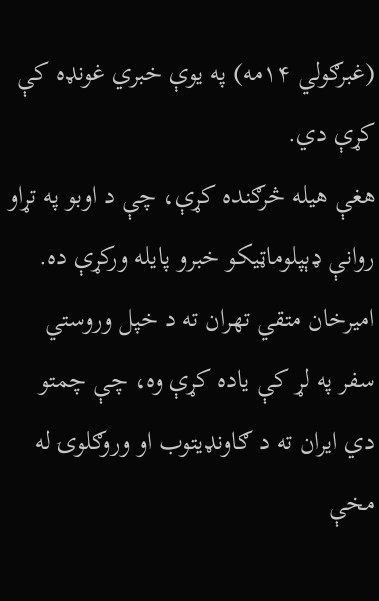(غبرګولي ۱۴مه) په یوې خبري غونډه کې کړې دي.
هغې هیله څرګنده کړې، چې د اوبو په تړاو روانې ډېپلوماټیکو خبرو پایله ورکړې ده.
امیرخان متقي تهران ته د خپل وروستي سفر په لړ کې یاده کړې وه، چې چمتو دي ایران ته د ګاونډیتوب او وروګلوۍ له مخې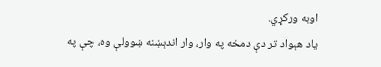اوبه ورکړي.
یاد هېواد تر دې دمخه په وار، وار اندېښنه ښوولې وه، چې په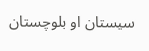سیستان او بلوچستان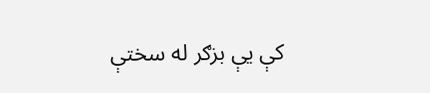کې یې بزګر له سختې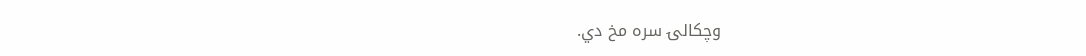وچکالۍ سره مخ دي.